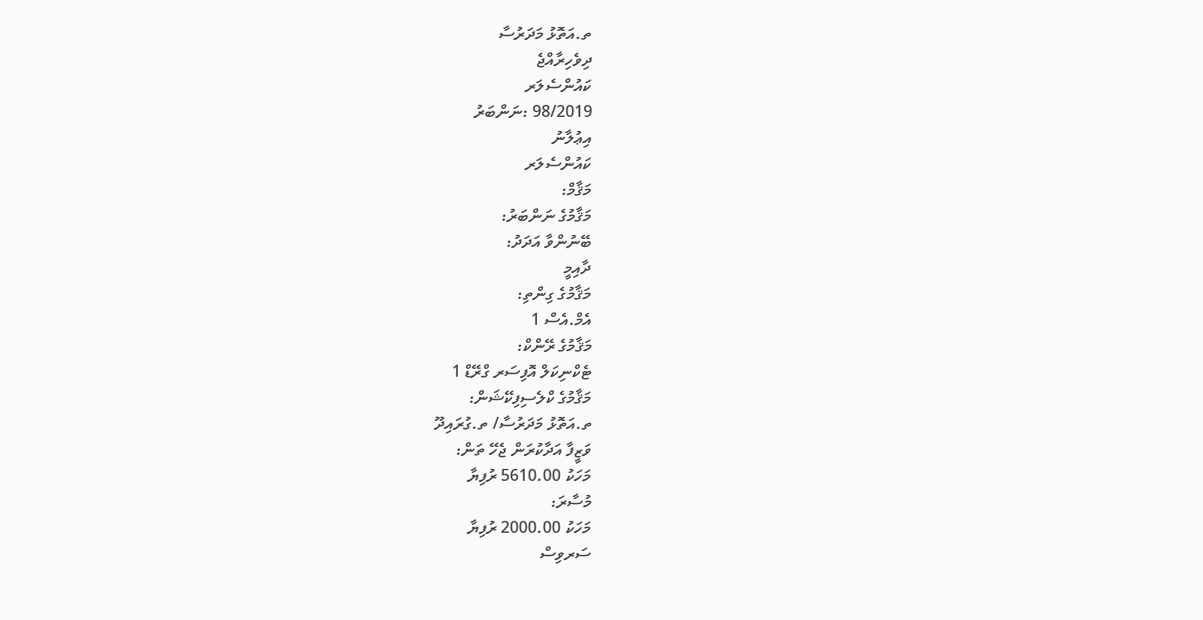ތ.އަތޮޅު މަދަރުސާ
ދިވެހިރާއްޖެ
ކައުންސެލަރ
98/2019 :ނަންބަރު
އިޢުލާނު
ކައުންސެލަރ
މަޤާމް:
މަޤާމުގެ ނަންބަރު:
ބޭނުންވާ އަދަދު:
ދާއިމީ
މަޤާމުގެ ގިންތި:
އެމް.އެސް 1
މަޤާމުގެ ރޭންކް:
ޓެކްނިކަލް އޮފިސަރ ގްރޭޑް 1
މަޤާމުގެ ކްލެސިފިކޭޝަން:
ތ.އަތޮޅު މަދަރުސާ/ ތ.ގުރައިދޫ
ވަޒީފާ އަދާކުރަން ޖެހޭ ތަން:
މަހަކު 5610.00 ރުފިޔާ
މުސާރަ:
މަހަކު 2000.00 ރުފިޔާ
ސަރވިސް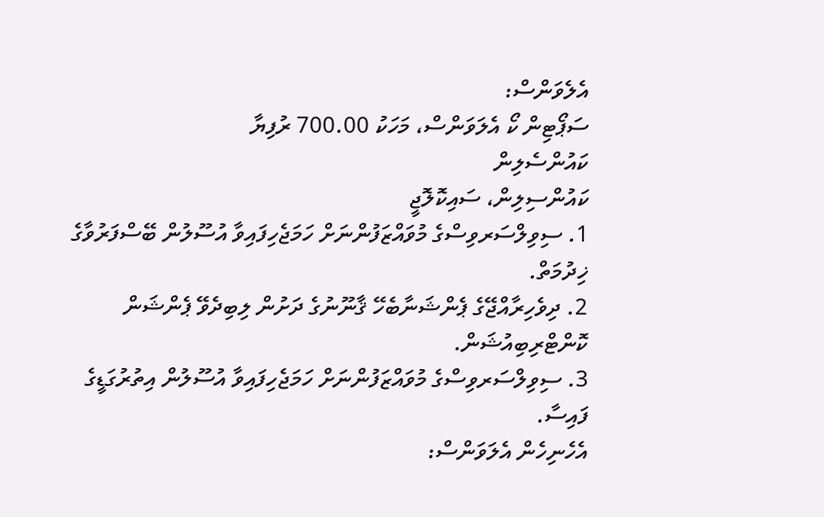އެލެވަންސް:
ސަޕޯޓިން ކޯ އެލަވަންސް، މަހަކު 700.00 ރުފިޔާ
ކައުންސެލިން
ކައުންސިލިން، ސައިކޮލޮޖީ
1. ސިވިލްސަރވިސްގެ މުވައްޒަފުންނަށް ހަމަޖެހިފައިވާ އުސޫލުން ބޭސްފަރުވާގެ ޚިދުމަތް.
2. ދިވެހިރާއްޖޭގެ ޕެންޝަނާބެހޭ ޤާނޫނުގެ ދަށުން ލިބިދެވޭ ޕެންޝަން ކޮންޓްރިބިއުޝަން.
3. ސިވިލްސަރވިސްގެ މުވައްޒަފުންނަށް ހަމަޖެހިފައިވާ އުސޫލުން އިތުރުގަޑީގެ ފައިސާ.
އެހެނިހެން އެލަވަންސް: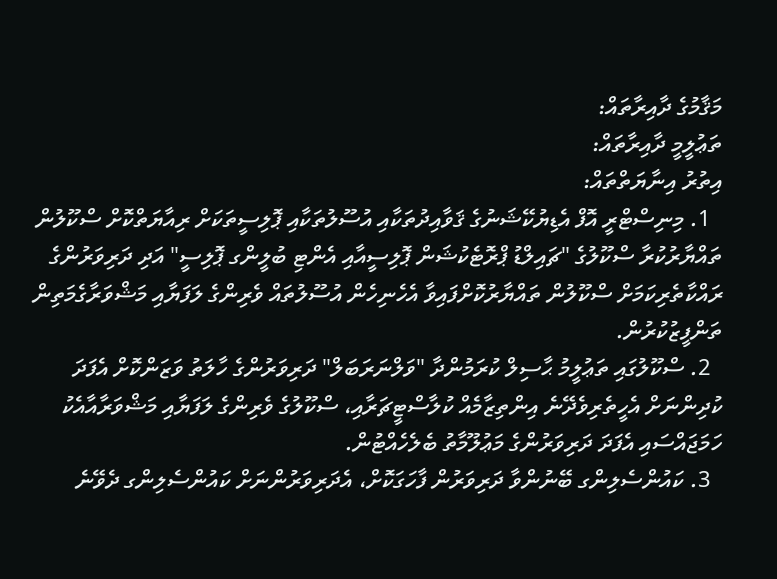މަޤާމުގެ ދާއިރާތައް:
ތަޢުލީމީ ދާއިރާތައް:
އިތުރު އިނާޔަތްތައް:
  1. މިނިސްޓްރީ އޮފް އެޑިޔުކޭޝަނުގެ ޤަވާއިދުތަކާއި އުސޫލުތަކާއި ޕޮލިސީތަކަށް ރިއާޔަތްކޮށް ސްކޫލުން ތައްޔާރުކުރާ ސްކޫލުގެ "ޗައިލްޑު ޕްރޮޓެކުޝަން ޕޮލިސީއާއި އެންޓި ބުލީންގ ޕޮލިސީ" އަދި ދަރިވަރުންގެ ރައްކާތެރިކަމަށް ސްކޫލުން ތައްޔާރުކޮށްފައިވާ އެހެނިހެން އުސޫލުތައް ވެރިންގެ ލަފަޔާއި މަޝްވަރާގެމަތިން ތަންފީޒުކުރުން.
  2. ސްކޫލުގައި ތަޢުލީމު ޙާސިލް ކުރަމުންދާ "ވަލްނަރަބަލް" ދަރިވަރުންގެ ހާލަތު ވަޒަންކޮށް އެފަދަ ކުދިންނަށް އެހީތެރިވެދޭނެ އިންތިޒާމެއް ކުލާސްޓީޗަރާއި، ސްކޫލުގެ ވެރިންގެ ލަފަޔާއި މަޝްވަރާއާއެކު ހަމަޖައްސައި އެފަދަ ދަރިވަރުންގެ މަޢުލޫމާތު ބެލެހެއްޓުން.
  3. ކައުންސެލިންގ ބޭނުންވާ ދަރިވަރުން ފާހަގަކޮށް، އެދަރިވަރުންނަށް ކައުންސެލިންގ ދެވޭނެ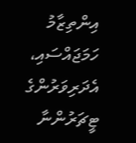އިންތިޒާމު ހަމަޖައްސައި، އެދަރިވަރުންގެ ޓީޗަރުންނާ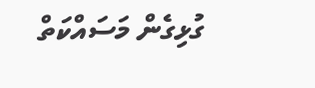ގުޅިގެން މަސައްކަތް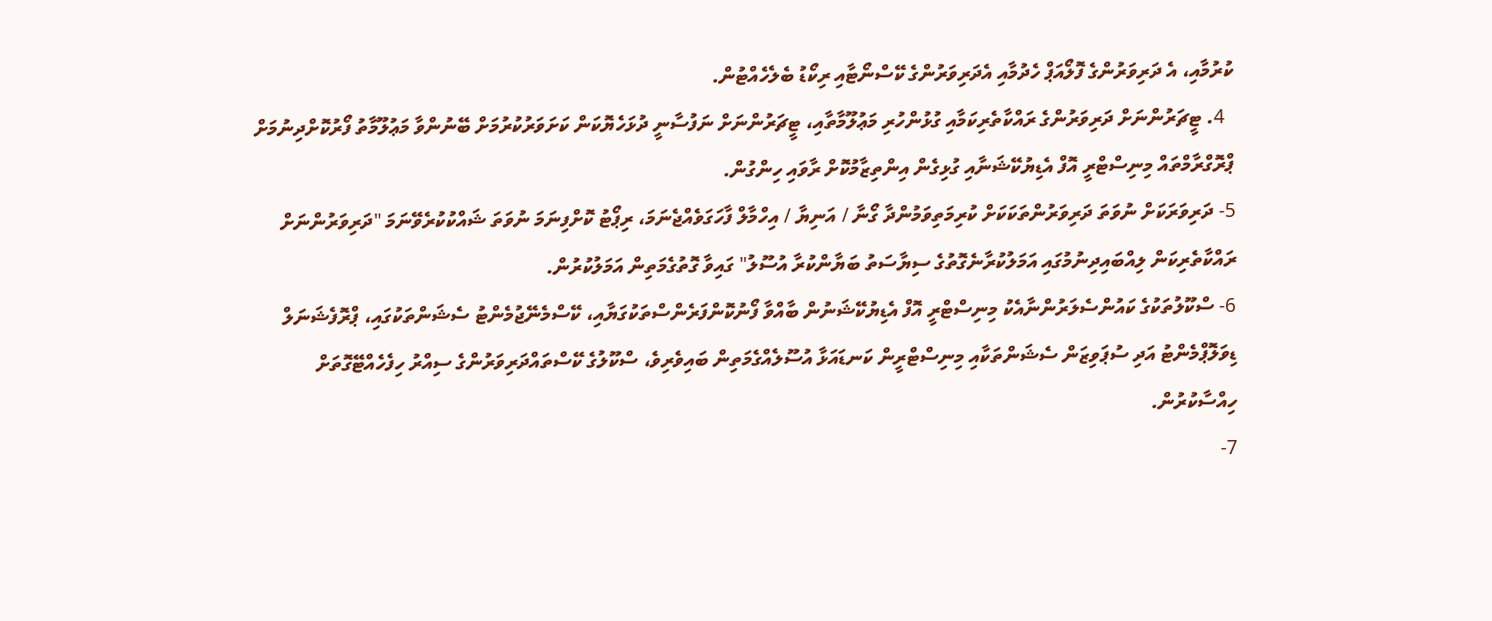ކުރުމާއި، އެ ދަރިވަރުންގެ ފޮލޯއަޕް ހެދުމާއި އެދަރިވަރުންގެ ކޭސްނޯޓާއި ރިކޯޑު ބެލެހެއްޓުން.
  4. ޓީޗަރުންނަށް ދަރިވަރުންގެ ރައްކާތެރިކަމާއި ގުޅުންހުރި މަޢުލޫމާތާއި، ޓީޗަރުންނަށް ނަފުސާނީ ދުޅަހެޔޮކަން ކަށަވަރުކުރުމަށް ބޭނުންވާ މަޢުލޫމާތު ފޯރުކޮށްދިނުމަށް ޕްރޮގްރާމްތައް މިނިސްޓްރީ އޮފް އެޑިޔުކޭޝަނާއި ގުޅިގެން އިންތިޒާމުކޮށް ރާވައި ހިންގުން.
5- ދަރިވަރަކަށް ނުވަތަ ދަރިވަރުންތަކަކަށް ކުރިމަތިވަމުންދާ ގޯނާ / އަނިޔާ / އިހްމާލް ފާހަގަވެއްޖެނަމަ، ރިޕޯޓު ކޮށްފިނަމަ ނުވަތަ ޝައްކުކުރެވޭނަމަ "ދަރިވަރުންނަށް ރައްކާތެރިކަން ލިއްބައިދިނުމުގައި އަމަލުކުރާނެގޮތުގެ ސިޔާސަތު ބަޔާންކުރާ އުސޫލު" ގައިވާ ގޮތުގެމަތިން އަމަލުކުރުން.
6- ސްކޫލުތަކުގެ ކައުންސެލަރުންނާއެކު މިނިސްޓްރީ އޮފް އެޑިޔުކޭޝަނުން ބާއްވާ ފޯނުކޮންފަރެންސްތަކުގަޔާއި، ކޭސްމެނޭޖުމެންޓު ސެޝަންތަކުގައި، ޕްރޮފެޝަނަލް ޑިވަލޮޕްމެންޓު އަދި ސުޕަވިޒަން ސެޝަންތަކާއި މިނިސްޓްރީން ކަނޑައަޅާ އުސޫލެއްގެމަތިން ބައިވެރިވެ، ސްކޫލުގެ ކޭސްތައްދަރިވަރުންގެ ސިއްރު ހިފެހެއްޓޭގޮތަށް ހިއްސާކުރުން.
7-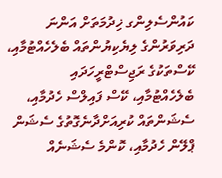ކައުންސެލިންގ ޚިދުމަތަށް އަންނަ ދަރިވަރުންގެ ލިޔެކިޔުންތައް ބެލެހެއްޓުމާއި، ކޭސްތަކުގެ ރަޖިސްޓްރީހަދައި ބެލެހެއްޓުމާއި، ކޭސް ފައިލްސް ހެދުމާއި، ސެޝަންތައް ކުރިއަށްދާނެގޮތުގެ ސެޝަން ޕްލޭން ހެދުމާއި، ކޮންމެ ސެޝަނެއް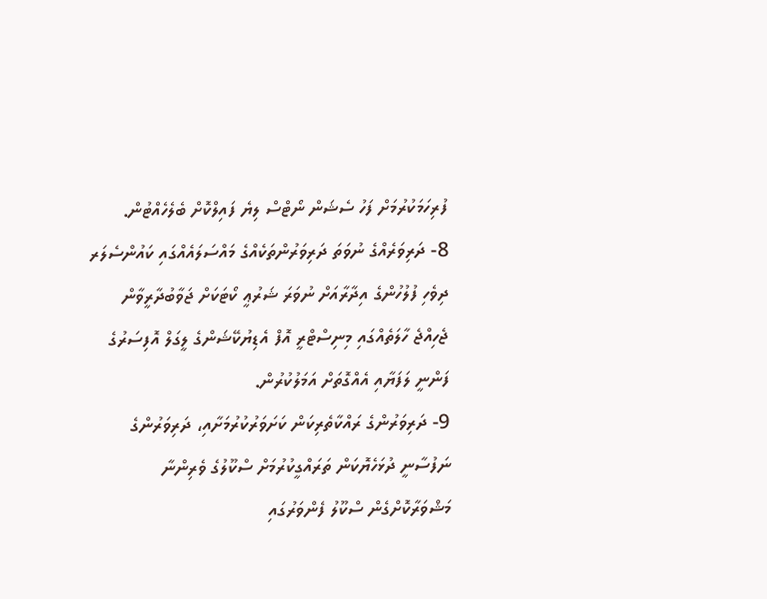ފުރިހަމަކުރުމަށް ފަހު ސެޝަން ނޯޓްސް ލިޔެ ފައިލްކޮށް ބެލެހެއްޓުން.
8- ދަރިވަރެއްގެ ނުވަތަ ދަރިވަރުންތަކެއްގެ މައްސަލައެއްގައި ކައުންސެލަރ ދިވެހި ފުލުހުންގެ އިދާރާއަށް ނުވަރަ ޝަރުޢީ ކޯޓަކަށް ޖަވާބުދާރީވާން ޖެހިއްޖެ ހާލަތެއްގައި މިނިސްޓްރީ އޮފް އެޑިޔުކޭޝަންގެ ލީގަލް އޮފިސަރުގެ ފަންނީ ލަފަޔާއި އެއްގޮތަށް އަމަލުކުރުން.
9- ދަރިވަރުންގެ ރައްކާތެރިކަން ކަށަވަރުކުރުމަށާއި، ދަރިވަރުންގެ ނަފުސާނީ ދުޅަހެޔޮކަން ތަރައްގީކުރުމަށް ސްކޫލުގެ ވެރިންނާ މަޝްވަރާކޮށްގެން ސްކޫލު ފެންވަރުގައި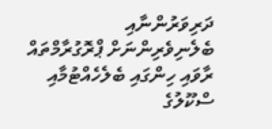ދަރިވަރުންނާއި ބެލެނިވެރިންނަށް ޕްރޮގުރާމްތައް ރާވައި ހިންގައި ބެލެހެއްޓުމާއި ސްކޫލުގެ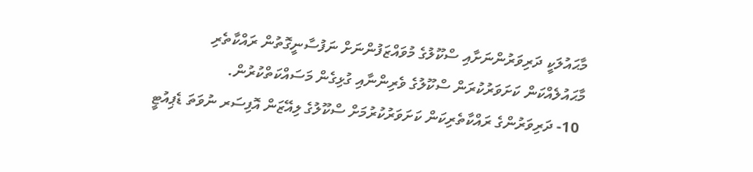މާޙައުލަކީ ދަރިވަރުންނަށާއި ސްކޫލުގެ މުވައްޒަފުންނަށް ނަފުސާނީގޮތުން ރައްކާތެރި މާޙައުލެއްކަން ކަށަވަރުކުރަން ސްކޫލުގެ ވެރިންނާއި ގުޅިގެން މަސައްކަތްކުރުން.
 10- ދަރިވަރުންގެ ރައްކާތެރިކަން ކަށަވަރުކުރުމަށް ސްކޫލުގެ ލިއޭޒަން އޮފިސަރ ނުވަތަ ޑެޕިއުޓީ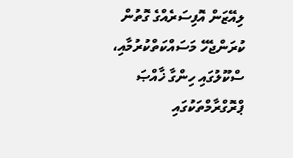ލިއޭޒަން އޮފިސަރެއްގެ ގޮތުން ކުރަންޖެހޭ މަސައްކަތްކުރުމާއި، ސްކޫލުގައި ހިންގާ ޚާއްޞަ ޕްރޮގްރާމްތަކުގައި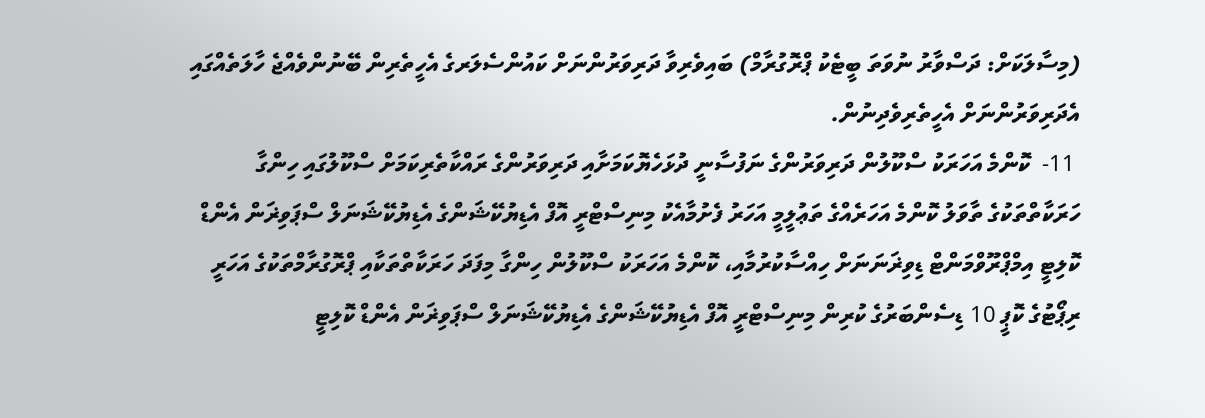(މިސާލަކަށް: ދަސްވާރު ނުވަތަ ބީޓެކު ޕްރޮގުރާމް) ބައިވެރިވާ ދަރިވަރުންނަށް ކައުންސެލަރގެ އެހީތެރިން ބޭނުންވެއްޖެ ހާލަތެއްގައި އެދަރިވަރުންނަށް އެހީތެރިވެދިނުން.
 11-  ކޮންމެ އަހަރަކު ސްކޫލުން ދަރިވަރުންގެ ނަފުސާނީ ދުޅަހެޔޮކަމަށާއި ދަރިވަރުންގެ ރައްކާތެރިކަމަށް ސްކޫލުގައި ހިންގާ ހަރަކާތްތަކުގެ ތާވަލު ކޮންމެ އަހަރެއްގެ ތަޢުލީމީ އަހަރު ފެށުމާއެކު މިނިސްޓްރީ އޮފް އެޑިޔުކޭޝަންގެ އެޑިޔުކޭޝަނަލް ސްޕަވިޜަން އެންޑް ކޮލިޓީ އިމްޕްރޫވްމަންޓް ޑިވިޜަނަނަށް ހިއްސާކުރުމާއި، ކޮންމެ އަހަރަކު ސްކޫލުން ހިންގާ މިފަދަ ހަރަކާތްތަކާއި ޕްރޮގުރާމްތަކުގެ އަހަރީ ރިޕޯޓުގެ ކޮޕީ 10 ޑިސެންބަރުގެ ކުރިން މިނިސްޓްރީ އޮފް އެޑިޔުކޭޝަންގެ އެޑިޔުކޭޝަނަލް ސްޕަވިޜަން އެންޑް ކޮލިޓީ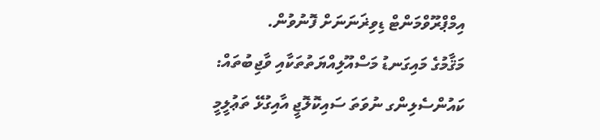އިމްޕްރޫވްމަންޓް ޑިވިޜަނަނަށް ފޮނުވުން.
މަޤާމުގެ މައިގަނޑު މަސްއޫލިއްޔަތުތަކާއި ވާޖިބުތައް:
ކައުންސެލިންގ ނުވަތަ ސައިކޮލޮޖީ އާއިގުޅޭ ތަޢުލީމީ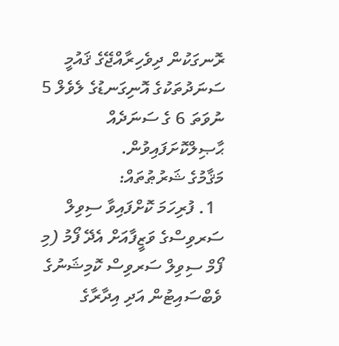ރޮނގަކުން ދިވެހިރާއްޖޭގެ ޤައުމީ ސަނަދުތަކުގެ އޮނިގަނޑުގެ ލެވެލް 5 ނުވަތަ 6 ގެ ސަނަދެއް ޙާޞިލްކޮށަފައިވުން.
މަޤާމުގެ ޝަރުޠުތައް:
  1. ފުރިހަމަ ކޮށްފައިވާ ސިވިލް ސަރވިސްގެ ވަޒީފާއަށް އެދޭ ފޯމު (މި ފޯމް ސިވިލް ސަރވިސް ކޮމިޝަނުގެ ވެބްސައިޓުން އަދި އިދާރާގެ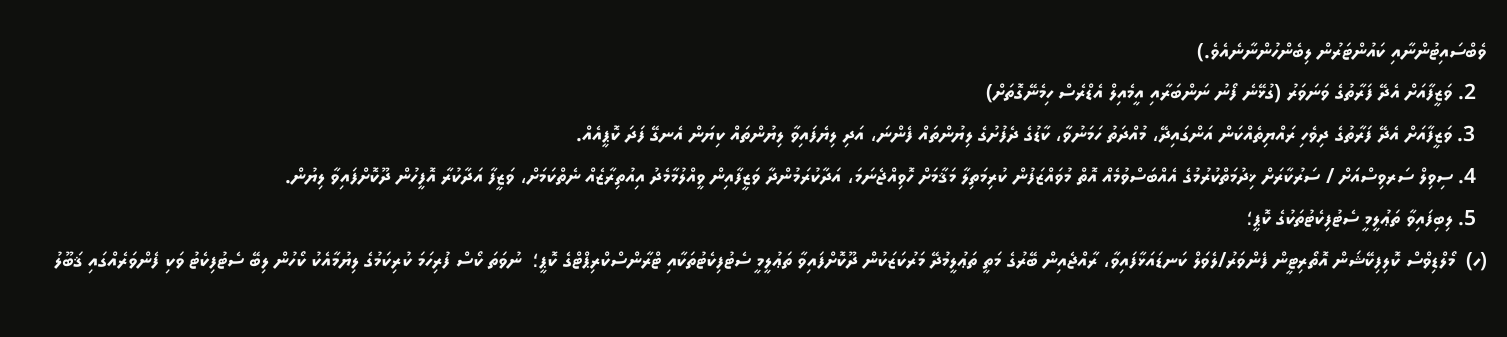ވެބްސައިޓުންނާއި ކައުންޓަރުން ލިބެންހުންނާނެއެވެ.)
  2. ވަޒީފާއަށް އެދޭ ފަރާތުގެ ވަނަވަރު (ގުޅޭނެ ފޯނު ނަންބަރާއި އީމެއިލް އެޑްރެސް ހިމެނޭގޮތަށް)
  3. ވަޒީފާއަށް އެދޭ ފަރާތުގެ ދިވެހި ރައްޔިތެއްކަން އަންގައިދޭ، މުއްދަތު ހަމަނުވާ، ކާޑުގެ ދެފުށުގެ ލިޔުންތައް ފެންނަ، އަދި ލިޔެފައިވާ ލިޔުންތައް ކިޔަން އެނގޭ ފަދަ ކޮޕީއެއް.
  4. ސިވިލް ސަރވިސްއަށް / ސަރުކާރަށް ޚިދުމަތްކުރުމުގެ އެއްބަސްވުމެއް އޮތް މުވައްޒަފުން ކުރިމަތިލާ މަޤާމަށް ހޮވިއްޖެނަމަ، އަދާކުރަމުންދާ ވަޒީފާއިން ވީއްލުމާމެދު އިއުތިރާޒެއް ނެތްކަމަށް، ވަޒީފާ އަދާކުރާ އޮފީހުން ދޫކޮށްފައިވާ ލިޔުން.
  5. ލިބިފައިވާ ތަޢުލީމީ ސެޓުފިކެޓުތަކުގެ ކޮޕީ؛
(ހ)  މޯލްޑިވްސް ކޮލިފިކޭޝަން އޮތޯރިޓީން ފެންވަރު/ލެވަލް ކަނޑައަޅާފައިވާ، ރާއްޖެއިން ބޭރުގެ މަތީ ތަޢުލީމުދޭ މަރުކަޒަކުން ދޫކޮށްފައިވާ ތަޢުލީމީ ސެޓުފިކެޓުތަކާއި ޓްރާންސްކްރިޕްޓްގެ ކޮޕީ؛  ނުވަތަ ކޯސް ފުރިހަމަ ކުރިކަމުގެ ލިޔުމާއެކު ކޯހުން ލިބޭ ސެޓުފިކެޓު ވަކި ފެންވަރެއްގައި ޤަބޫލު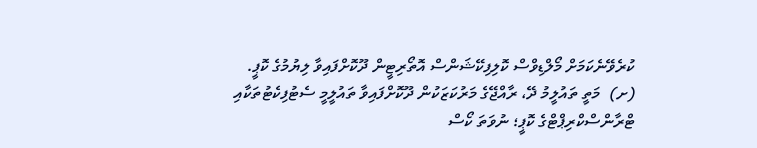ކުރެވޭނެކަމަށް މޯލްޑިވްސް ކޮލިފިކޭޝަންސް އޮތޯރިޓީން ދޫކޮށްފައިވާ ލިޔުމުގެ ކޮޕީ.
(ށ)  މަތީ ތައުލީމު ދޭ، ރާއްޖޭގެ މަރުކަޒަކުން ދޫކޮށްފައިވާ ތައުލީމީ ސެޓުފިކެޓުތަކާއި ޓްރާންސްކްރިޕްޓްގެ ކޮޕީ؛ ނުވަތަ ކޯސް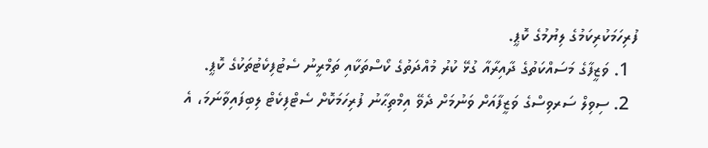ފުރިހަމަކުރިކަމުގެ ލިޔުމުގެ ކޮޕީ.
  1. ވަޒީފާގެ މަސައްކަތުގެ ދާއިރާއާ ގުޅޭ ކުރު މުއްދަތުގެ ކޯސްތަކާއި ތަމްރީނު ސެޓުފިކެޓުތަކުގެ ކޮޕީ.
  2. ސިވިލް ސަރވިސްގެ ވަޒީފާއަށް ވަނުމަށް ދެވޭ އިމްތިޙާނު ފުރިހަމަކޮށް ސެޓްފިކެޓް ލިބިފައިވާނަމަ، އެ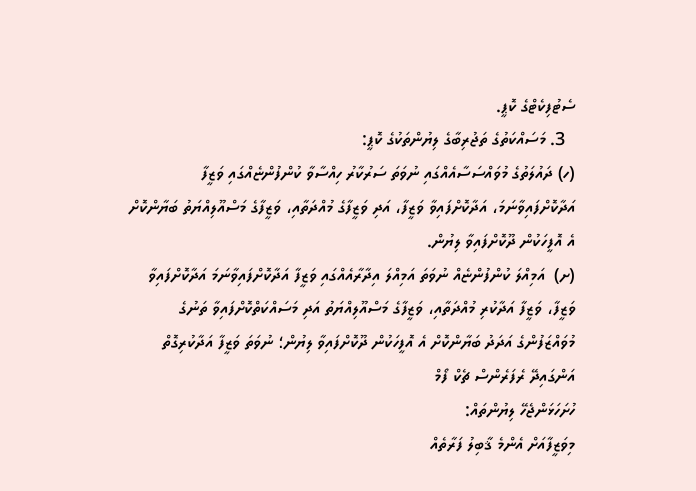ސެޓުފިކެޓްގެ ކޮޕީ.
  3. މަސައްކަތުގެ ތަޖުރިބާގެ ލިޔުންތަކުގެ ކޮޕީ:
(ހ) ދައުލަތުގެ މުވައްސަސާއެއްގައި ނުވަތަ ސަރުކާރު ހިއްސާވާ ކުންފުންޏެއްގައި ވަޒީފާ އަދާކޮށްފައިވާނަމަ، އަދާކޮށްފައިވާ ވަޒީފާ، އަދި ވަޒީފާގެ މުއްދަތާއި، ވަޒީފާގެ މަސްއޫލިއްޔަތު ބަޔާންކޮށް އެ އޮފީހަކުން ދޫކޮށްފައިވާ ލިޔުން.
(ށ)  އަމިއްލަ ކުންފުންޏެއް ނުވަތަ އަމިއްލަ އިދާރާއެއްގައި ވަޒީފާ އަދާކޮށްފައިވާނަމަ އަދާކޮށްފައިވާ ވަޒީފާ، ވަޒީފާ އަދާކުރި މުއްދަތާއި، ވަޒީފާގެ މަސްއޫލިއްޔަތު އަދި މަސައްކަތްކޮށްފައިވާ ތަނުގެ މުވައްޒަފުންގެ އަދަދު ބަޔާންކޮށް އެ އޮފީހަކުން ދޫކޮށްފައިވާ ލިޔުން؛ ނުވަތަ ވަޒީފާ އަދާކުރިގޮތް އަންގައިދޭ ރެފަރެންސް ޗެކް ފޯމް
ހުށަހަޅަންޖެހޭ ލިޔުންތައް:
މިވަޒީފާއަށް އެންމެ ޤާބިލު ފަރާތެއް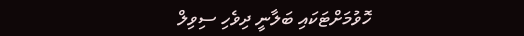ހޮވުމަށްޓަކައި ބަލާނީ ދިވެހި ސިވިލް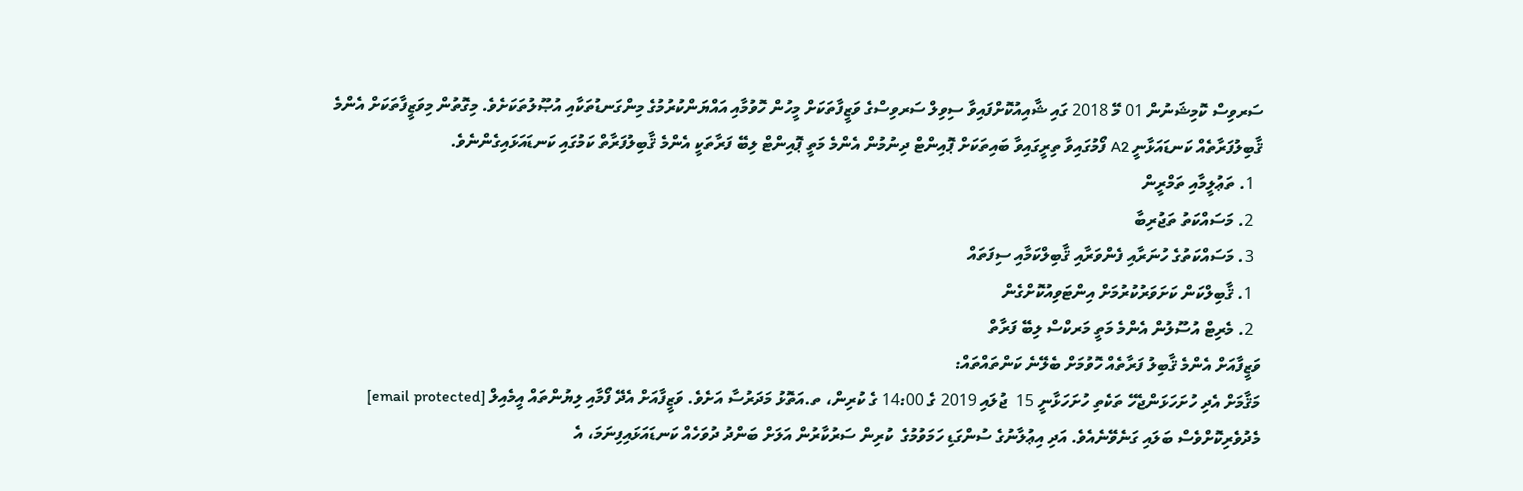ސަރވިސް ކޮމިޝަނުން 01 މޭ 2018 ގައި ޝާއިއުކޮށްފައިވާ ސިވިލް ސަރވިސްގެ ވަޒީފާތަކަށް މީހުން ހޮވުމާއި އައްޔަންކުރުމުގެ މިންގަނޑުތަކާއި އުޞޫލުތަކަށެވެ. މިގޮތުން މިވަޒީފާތަކަށް އެންމެ ޤާބިލުފަރާތެއް ކަނޑައަޅާނީ A2 ފޯމުގައިވާ ތިރީގައިވާ ބައިތަކަށް ޕޮއިންޓް ދިނުމުން އެންމެ މަތީ ޕޮއިންޓް ލިބޭ ފަރާތަކީ އެންމެ ޤާބިލުފަރާތް ކަމުގައި ކަނޑައަޅައިގެންނެވެ.
  1. ތަޢުލީމާއި ތަމްރީން
  2. މަސައްކަތު ތަޖުރިބާ
  3. މަސައްކަތުގެ ހުނަރާއި ފެންވަރާއި ޤާބިލްކަމާއި ސިފަތައް
  1. ޤާބިލްކަން ކަށަވަރުކުރުމަށް އިންޓަވިއުކޮށްގެން
  2. މެރިޓް އުސޫލުން އެންމެ މަތީ މަރކްސް ލިބޭ ފަރާތް
ވަޒީފާއަށް އެންމެ ޤާބިލު ފަރާތެއް ހޮވުމަށް ބެލޭނެ ކަންތައްތައް:
މަޤާމަށް އެދި ހުށަހަޅަންޖެހޭ ތަކެތި ހުށަހަޅާނީ 15  ޖުލައި 2019 ގެ 14:00 ގެ ކުރިން، ތ.އަތޮޅު މަދަރުސާ އަށެވެ. ވަޒީފާއަށް އެދޭ ފޯމާއި ލިޔުންތައް އީމެއިލް [email protected] މެދުވެރިކޮށްވެސް ބަލައި ގަނެވޭނެއެވެ. އަދި އިޢުލާނުގެ ސުންގަޑި ހަމަވުމުގެ  ކުރިން ސަރުކާރުން އަލަށް ބަންދު ދުވަހެއް ކަނޑައަޅައިފިނަމަ، އެ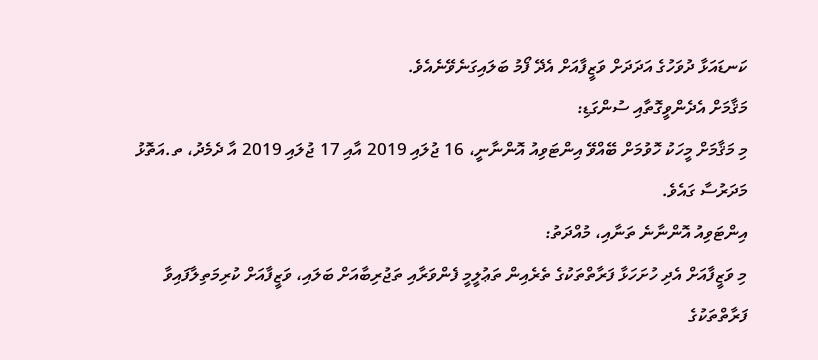ކަނޑައަޅާ ދުވަހުގެ އަދަދަށް ވަޒީފާއަށް އެދޭ ފޯމު ބަލައިގަނެވޭނެއެވެ.
މަޤާމަށް އެދެންވީގޮތާއި ސުންގަޑި:
މި މަޤާމަށް މީހަކު ހޮވުމަށް ބޭއްވޭ އިންޓަވިއު އޮންނާނީ، 16 ޖުލައި 2019 އާއި 17 ޖުލައި 2019 އާ ދެމެދު، ތ.އަތޮޅު މަދަރުސާ ގައެވެ.
އިންޓަވިއު އޮންނާނެ ތަނާއި، މުއްދަތު:
މި ވަޒީފާއަށް އެދި ހުށަހަޅާ ފަރާތްތަކުގެ ތެރެއިން ތަޢުލީމީ ފެންވަރާއި ތަޖުރިބާއަށް ބަލައި، ވަޒީފާއަށް ކުރިމަތިލާފައިވާ ފަރާތްތަކުގެ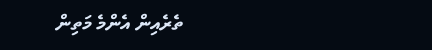ތެރެއިން އެންމެ މަތިން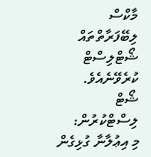މާކްސް ލިބޭފަރާތްތައް ޝޯޓްލިސްޓް ކުރެވޭނެއެވެ.
ޝޯޓް ލިސްޓްކުރުން:
މި އިޢުލާނާ ގުޅިގެން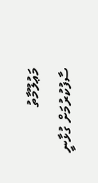މަޢުލޫމާތު ސާފުކުރުމަށް ގުޅާނީ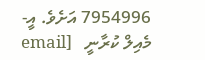7954996 އަށެވެ. އީ-މެއިލް ކުރާނީ   [email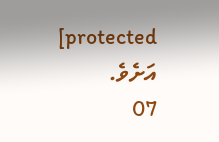protected]    އަށެވެ.
07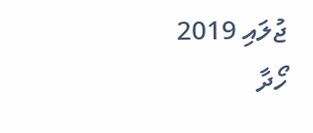ޖުލައި 2019
ހޯދާ